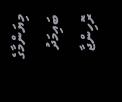މިޔަންމާގެ ބައިމަދު ރޮހިންޖާ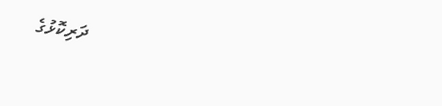ދަރިކޮޅުގެ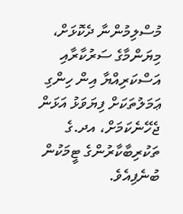މުސްލިމުންނާ ދެކޮޅަށް، މިޔަންމާގެ ސަރުކާރާއި އަސްކަރިއްޔާ އިން ހިންގި ޢަމަލުތަކަށް ފިޔަވަޅު އަޅަން ޖެހޭނެކަމަށް، އދ.ގެ ތަކުރިބާކާރުންގެ ޓީމަކުން ބުނެފިއެވެ.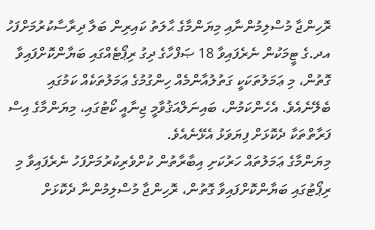ރޮހިންޖާ މުސްލިމުންނާއި މިޔަންމާގެ ޙާލަތު ކައިރިން ބަލާ ދިރާސާކުރުމަށްފަހު އދ.ގެ ޓީމަކުން ނެރެފައިވާ 18 ޞަފްހާގެ ދިގު ރިޕޯޓެއްގައި ބަޔާންކޮށްފައިވާ ގޮތުން، މި ޢަމަލުތަކަކީ ގަތުލުއާންމެއް ހިންގުމުގެ ޢަމަލުތަކެއް ކަމުގައި ބެލޭނެއެވެ. އެހެންކަމުން، ބައިނަލްއަޤުވާމީ ޖިނާއީ ކޯޓުގައި، މިޔަންމާގެ އިސް ފަރާތްތަކާ ދެކޮޅަށް ފިޔަވަޅު އެޅޭނެއެވެ.
މިޔަންމާގެ ޢަމަލުތައް ހަރުކަށި އިބާރާތުން ކުށްވެރިކުރުމަށްފަހު ނެރެފައިވާ މި ރިޕޯޓުގައި ބަޔާންކޮށްފައިވާ ގޮތުން، ރޮހިންޖާ މުސްލިމުންނާ ދެކޮޅަށް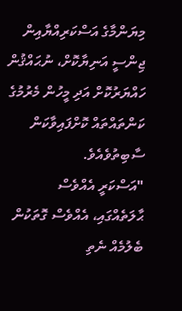މިޔަންމާގެ އަސްކަރިއްޔާއިން ޖިންސީ އަނިޔާކޮށް، ނުޙައްޤުން ހައްޔަރުކޮށް އަދި މީހުން މެރުމުގެ ކަންތައްތައް ކޮށްފައިވާކަން ސާބިތުވެއެވެ.
"އަސްކަރީ އެއްވެސް ޙާލަތެއްގައި، އެއްވެސް ގޮތަކުން ބެލުމެއް ނެތި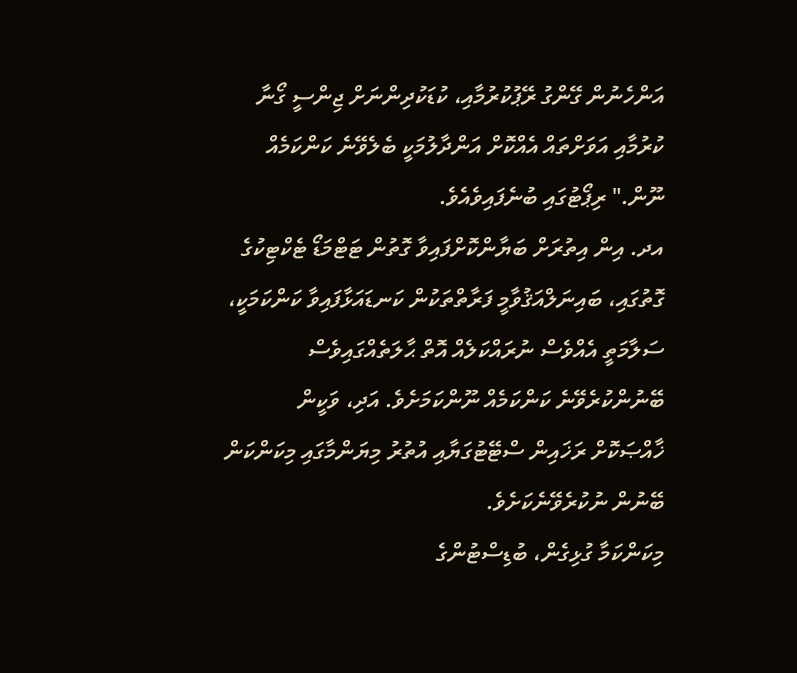އަންހެނުން ގޭންގު ރޭޕުކުރުމާއި، ކުޑަކުދިންނަށް ޖިންސީ ގޯނާ ކުރުމާއި އަވަށްތައް އެއްކޮށް އަންދާލުމަކީ ބެލެވޭނެ ކަންކަމެއް ނޫން." ރިޕޯޓުގައި ބުނެފައިވެއެވެ.
އދ. އިން އިތުރަށް ބަޔާންކޮށްފައިވާ ގޮތުން ޓަޓްމަޑޯ ޓެކްޓިކުގެ ގޮތުގައި، ބައިނަލްއަޤުވާމީ ފަރާތްތަކުން ކަނޑައަޅާފައިވާ ކަންކަމަކީ، ސަލާމަތީ އެއްވެސް ނުރައްކަލެއް އޮތް ޙާލަތެއްގައިވެސް ބޭނުންކުރެވޭނެ ކަންކަމެއް ނޫންކަމަށެވެ. އަދި، ވަކީން ޚާއްޞަކޮށް ރަޚައިން ސްޓޭޓުގަޔާއި އުތުރު މިޔަންމާގައި މިކަންކަން ބޭނުން ނުކުރެވޭނެކަށެވެ.
މިކަންކަމާ ގުޅިގެން، ބުޑިސްޓުންގެ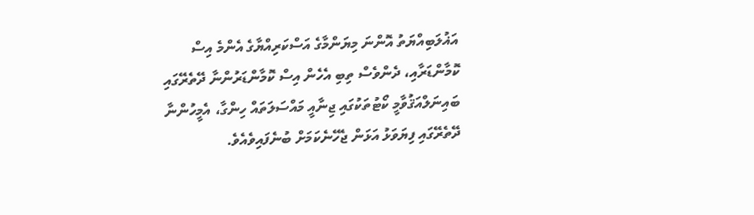އަޣުލަބިއްޔަތު އޮންނަ މިޔަންމާގެ އަސްކަރިއްޔާގެ އެންމެ އިސް ކޮމާންޑަރާއި، ދެންވެސް ތިބި އެހެން އިސް ކޮމާންޑަރުންނާ ދޭތެރޭގައި ބައިނަލްއަޤުވާމީ ކޯޓުތަކުގައި ޖިނާއީ މައްސަލަތައް ހިންގާ، އެމީހުންނާ ދޭތެރޭގައި ފިޔަވަޅު އަޅަން ޖެހޭނެކަމަށް ބުނެފައިވެއެވެ.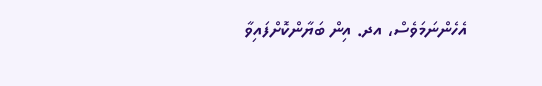އެހެންނަމަވެސް، އދ. އިން ބަޔާންކޮށްފައިވާ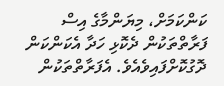ކަންކަމަށް، މިޔަންމާގެ އިސް ފަރާތްތަކުން ދެކޮޅި ހަދާ އެކަންކަން ދޮގުކޮށްފައިވެއެވެ. އެފަރާތްތަކުން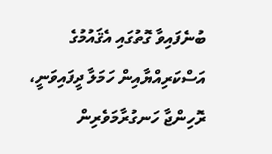ބުނެފައިވާ ގޮތުގައި އެޤައުމުގެ އަސްކަރިއްޔާއިން ހަމަލާ ދީފައިވަނީ، ރޮހިންޖާ ހަނގުރާމަވެރިން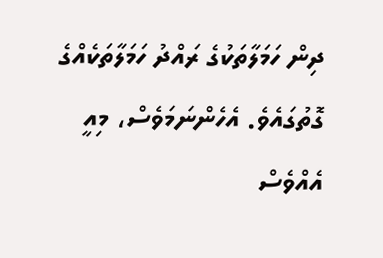ދިން ހަމަލާތަކުގެ ރައްދު ހަމަލާތަކެއްގެ ގޮތުގައެވެ. އެހެންނަމަވެސް، މިއީ އެއްވެސް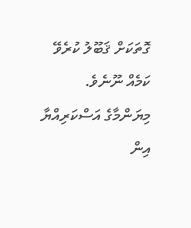ގޮތަކަށް ޤަބޫލު ކުރެވޭ ކަމެއް ނޫނެވެ.
މިޔަންމާގެ އަސްކަރިއްޔާ އިން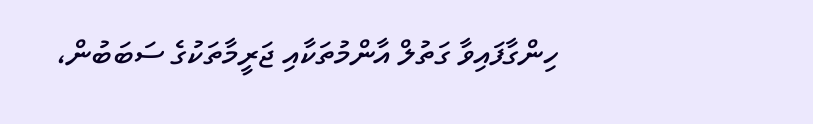ހިންގާފައިވާ ގަތުލް އާންމުތަކާއި ޖަރީމާތަކުގެ ސަބަބުން،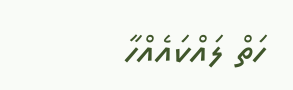ހަތް ލައްކައެއްހާ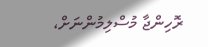ރޮހިންޖާ މުސްލިމުންނަށް،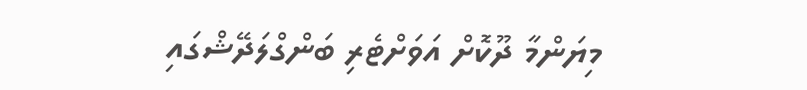މިޔަންމާ ދޫކޮށް އަވަށްޓެރި ބަންގްލަދޭޝްގައި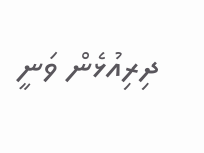ދިރިއުޅެން ވަނީ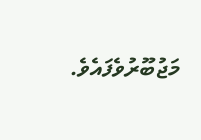މަޖުބޫރުވެފައެވެ.